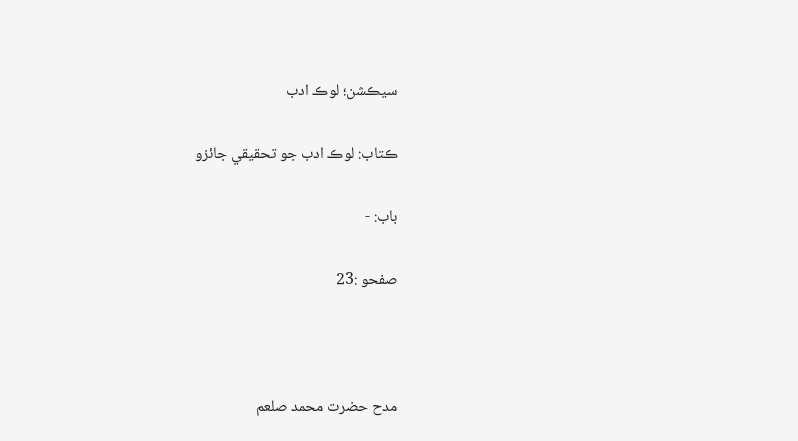سيڪشن؛ لوڪ ادب

ڪتاب: لوڪ ادب جو تحقيقي جائزو

باب: -

صفحو :23



مدح حضرت محمد صلعم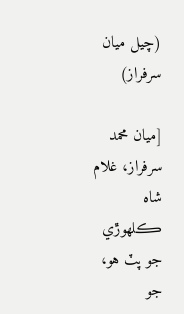(چيل ميان سرفراز)

[ميان محمد سرفراز، غلام شاه ڪلهوڙي جو پٽ هو، جو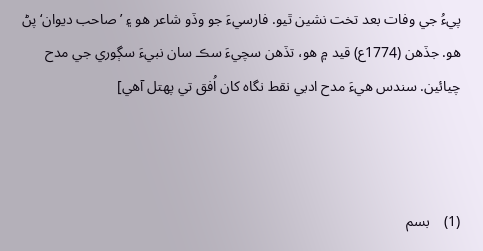پيءُ جي وفات بعد تخت نشين ٿيو. فارسيءَ جو وڏو شاعر هو ۽ ’صاحب ديوان‘ پڻ هو. جڏهن (1774ع) قيد ۾ هو، تڏهن سچيءَ سڪ سان نبيءَ سڳوري جي مدح چيائين. سندس هيءَ مدح ادبي نقط نگاه کان اُفق تي پهتل آهي]



(1)    بسم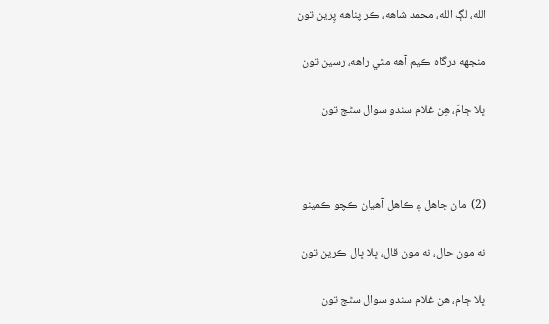الله، لڳ الله، محمد شاهه، ڪر پناهه پِرين تون

منجهه درگاه ڪيم آهه مٿي راهه، رسين تون

ڀلا ڄامَ، هِن غلام سندو سوال سڻج تون



(2)  مان جاهل ۽ ڪاهل آهيان ڪچو ڪمينو

نه مون حال، نه مون قال، ڀلا ڀال ڪرين تون

ڀلا ڄام، هن غلام سندو سوال سڻج تون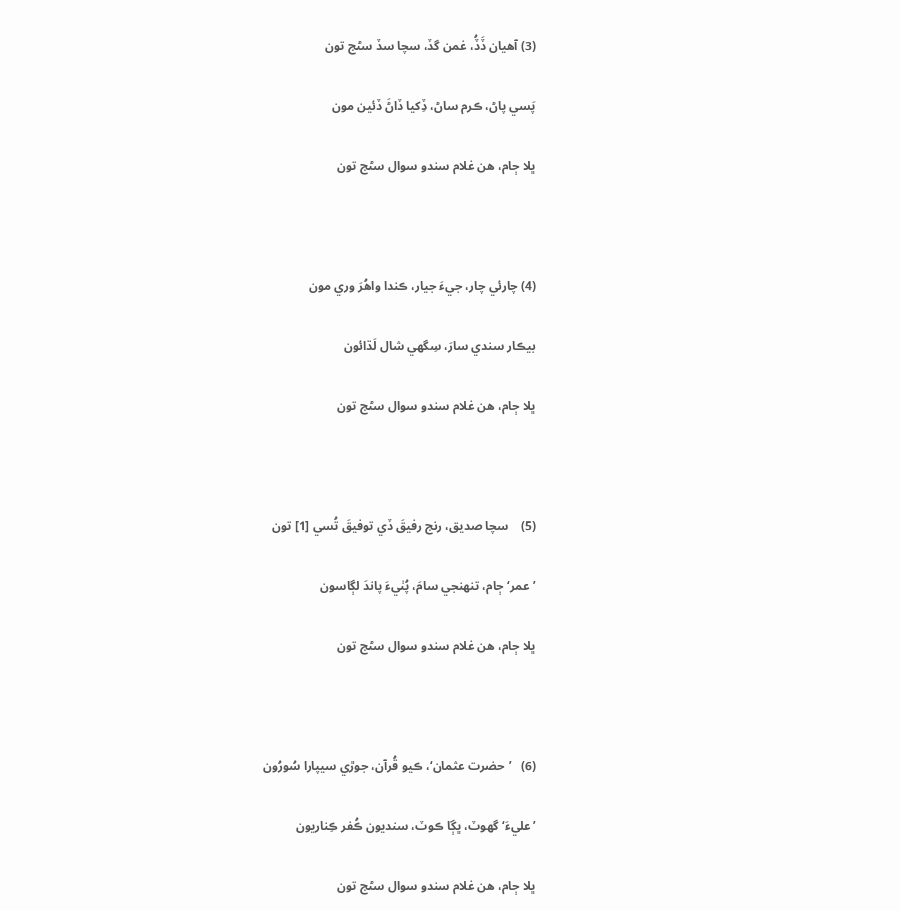(3) آهيان ڏَڏُ، غمن گڏ، سچا سڏ سڻج تون

پَسي پاڻ، ڪرم ساڻ، ڏِکيا ڏاڻَ ڏئين مون

ڀلا ڄام، هن غلام سندو سوال سڻج تون



(4) چارئي چار، جيءَ جيار، ڪندا واهُرَ وري مون

بيڪار سندي سارَ، سِگهي شال لَڌائون

ڀلا ڄام، هن غلام سندو سوال سڻج تون



(5)    سچا صديق، رنج رفيقَ ڏي توفيقَ تُسي [1] تون

’عمر‘ ڄام، تنهنجي سامَ، پُٺيءَ پاندَ لڳاسون

ڀلا ڄام، هن غلام سندو سوال سڻج تون



(6)   ’حضرت عثمان‘، ڪيو قُرآن، جوڙي سيپارا سُورُون

’عليءَ‘ گهوٽ، ڀڳا ڪوٽ، سنديون ڪُفر ڪِناريون

ڀلا ڄام، هن غلام سندو سوال سڻج تون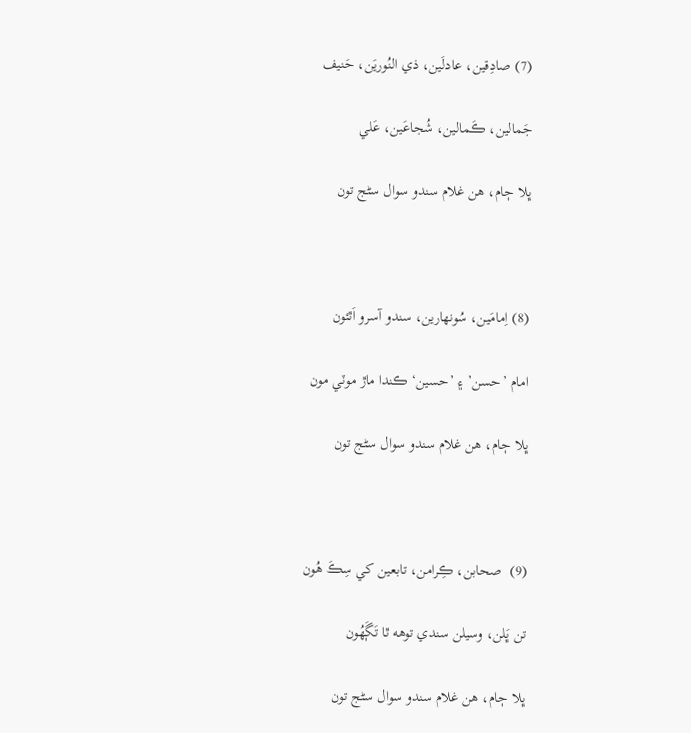(7) صادِقين، عادلَين، ذي النُوريَن، حَنيف

جَمالين، ڪَمالين، شُجاعَين، عَلي

ڀلا ڄام، هن غلام سندو سوال سڻج تون



(8) اِمامَين، سُونهارين، سندو آسرو اَٿئون

امام ’حسن’ ۽ ’حسين‘ ڪندا ماڙ موٽي مون

ڀلا ڄام، هن غلام سندو سوال سڻج تون



(9)  صحابن، ڪِرامن، تابعين کي سِڪَ هُون

تن ڀَلن، وسيلن سندي توهه ٿا تَڳَهُون

ڀلا ڄام، هن غلام سندو سوال سڻج تون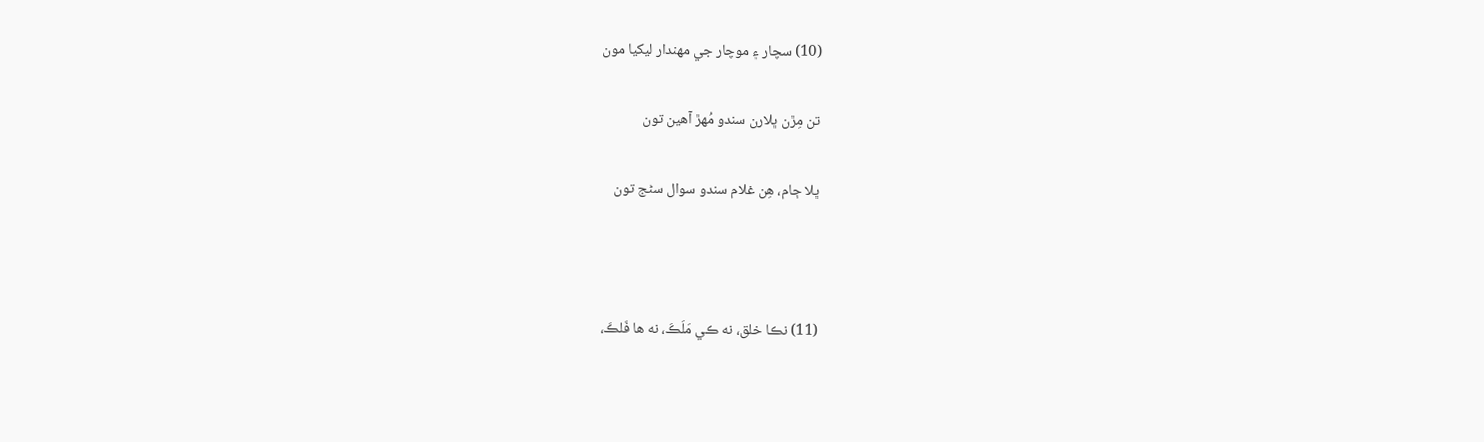(10) سچار ۽ موچار جي مهندار ليکيا مون

تن مِڙن ڀلارن سندو مُهڙ آهين تون

ڀلا ڄام، هِن غلام سندو سوال سڻج تون



(11) نڪا خلق، نه ڪي مَلَڪَ، نه ها فَلڪَ،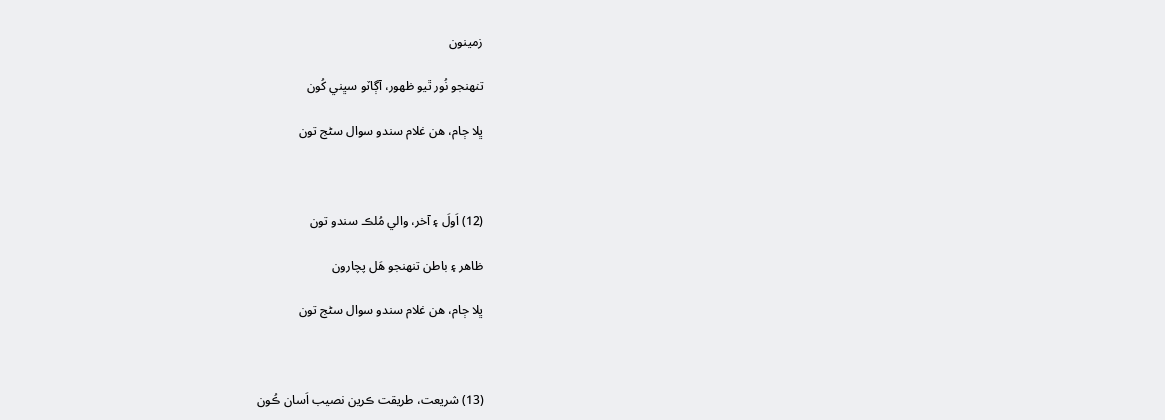زمينون

تنهنجو نُور ٿيو ظهور، آڳاٽو سڀني کُون

ڀلا ڄام، هن غلام سندو سوال سڻج تون



(12) اَولَ ۽ آخر، والي مُلڪ سندو تون

ظاهر ۽ باطن تنهنجو هَل پچارون

ڀلا ڄام، هن غلام سندو سوال سڻج تون



(13) شريعت، طريقت ڪرين نصيب اَسان ڪُون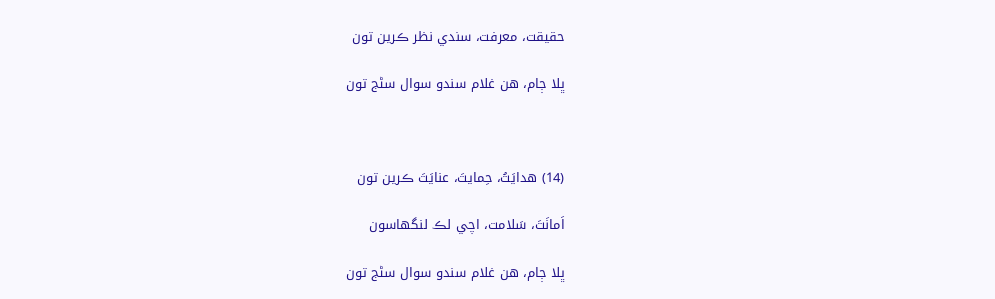حقيقت، معرفت، سندي نظر ڪرين تون

ڀلا ڄام، هن غلام سندو سوال سڻج تون



(14) هدايَتُ، حِمايتَ، عنايَتَ ڪرين تون

اَمانَتَ، سَلامت، اچي لڪ لنگهاسون

ڀلا ڄام، هن غلام سندو سوال سڻج تون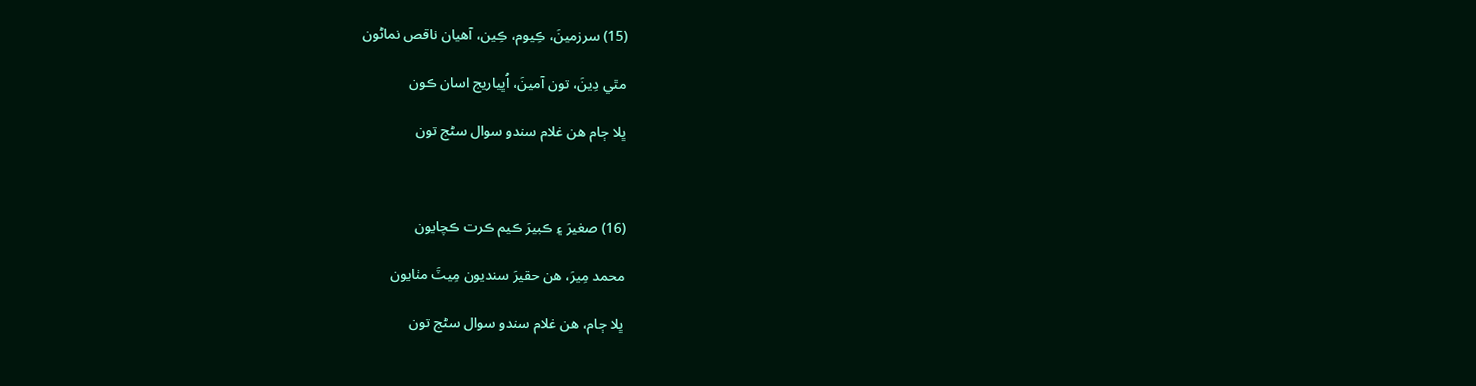(15) سرزمينَ، ڪِيوم، ڪِين، آهيان ناقص نماڻون

مٿي دِينَ، تون آمينَ، اُڀياريج اسان ڪون

ڀلا ڄام هن غلام سندو سوال سڻج تون



(16) صغيرَ ۽ ڪبيرَ ڪيم ڪرت ڪچايون

محمد مِيرَ، هن حقيرَ سنديون مِيٽَ مٺايون

ڀلا ڄام، هن غلام سندو سوال سڻج تون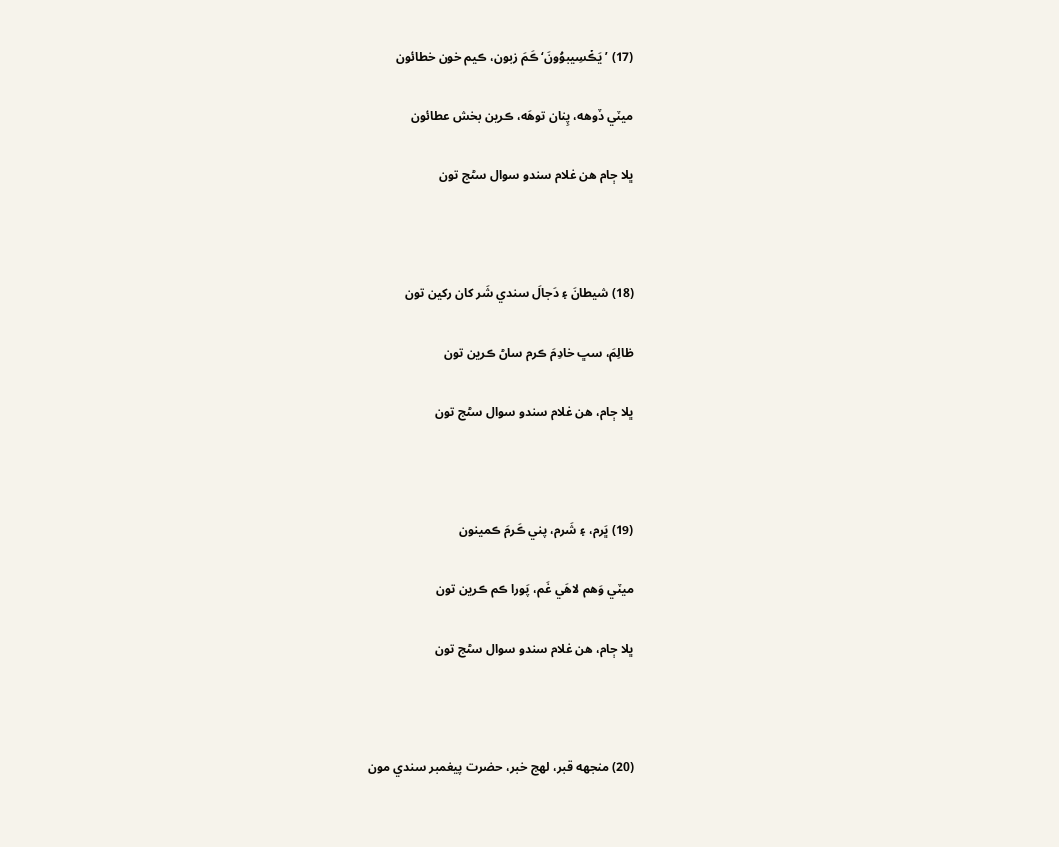(17) ’يَڪۡسِيبوُونَ‘ ڪَمَ زبون، ڪيم خون خطائون

ميٽي ڏوهه، پِنان توهَه، ڪرين بخش عطائون

ڀلا ڄام هن غلام سندو سوال سڻج تون



(18) شيطانَ ۽ دَجالَ سندي شَر کان رکين تون

ظالِمَ، سڀ خادِمَ ڪرم ساڻ ڪرين تون

ڀلا ڄام، هن غلام سندو سوال سڻج تون



(19) ڀَرم، ۽ شَرم، پني ڪَرمَ ڪمينون

ميٽي وَهم لاهَي غَم، پَورا ڪم ڪرين تون

ڀلا ڄام، هن غلام سندو سوال سڻج تون



(20) منجهه قبر، لهج خبر، حضرت پيغمبر سندي مون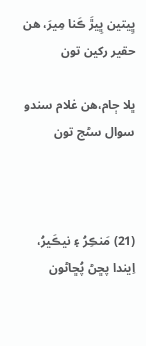ڀِيتين ڀِيڙَ ڪَنا مِيرَ، هن حقير رکين تون

ڀلا ڄام،هن غلام سندو سوال سڻج تون



(21) مَنڪِرُ ۽ نيڪَيرُ، اِيندا پڇڻ پُڇاڻون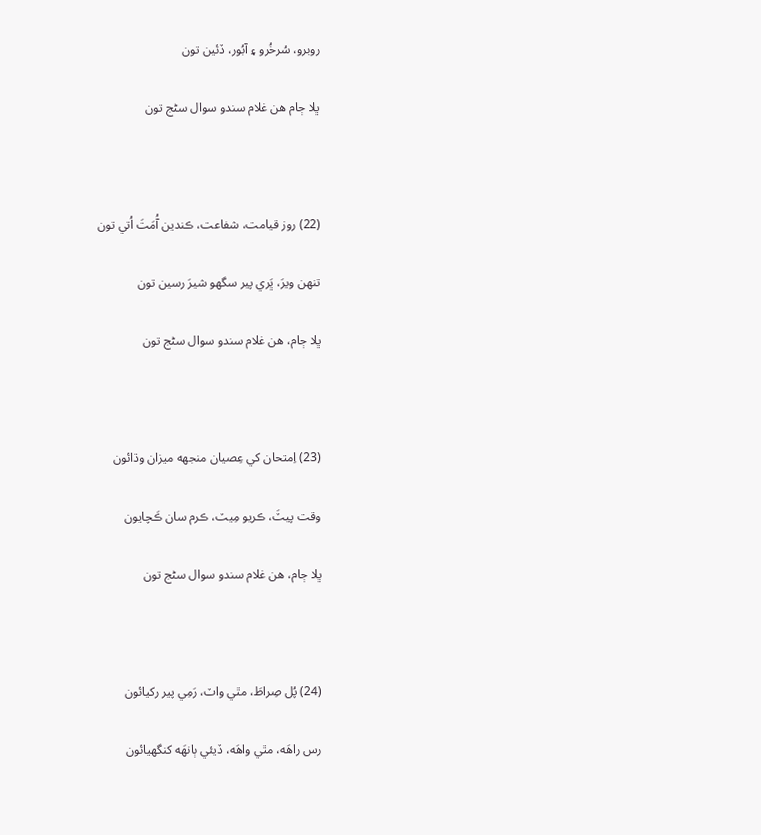روبرو، سُرخُرو ۽ آبُور، ڏئين تون

ڀلا ڄام هن غلام سندو سوال سڻج تون



(22) روز قيامت، شفاعت، ڪندين آُمَتَ اُتي تون

تنهن ويرَ، ڀَري پير سگھو شيرَ رسين تون

ڀلا ڄام، هن غلام سندو سوال سڻج تون



(23) اِمتحان کي عِصيان منجهه ميزان وڌائون

وقت پيٽَ، ڪريو مِيٽ، ڪرم سان ڪَچايون

ڀلا ڄام، هن غلام سندو سوال سڻج تون



(24) پُل صِراطَ، مٿي واٽ، رَمِي پير رکيائون

رس راهَه، مٿي واهَه، ڏيئي ٻانهَه کنگهيائون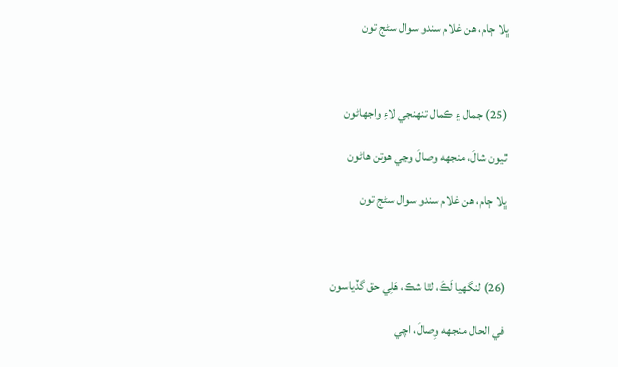ڀلا ڄام، هن غلام سندو سوال سڻج تون



(25) جمال ۽ ڪمال تنهنجي لاءِ واجهاڻون

ٿيون شالَ، منجهه وصالَ وڃي هوتن هاڻون

ڀلا ڄام، هن غلام سندو سوال سڻج تون



(26) لنگهيا لَڪَ، لٿا شڪ، هَلِي حق گڏياسون

في الحال منجهه وِصالَ، اچي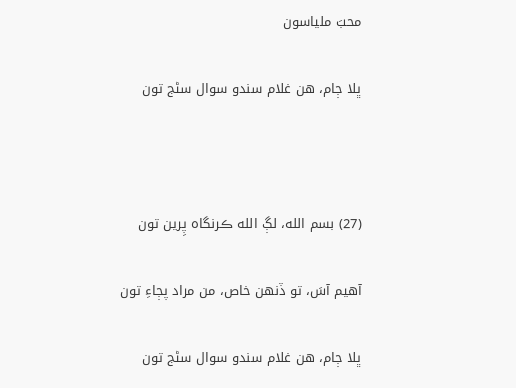محبَ ملياسون

ڀلا ڄام، هن غلام سندو سوال سڻج تون



(27) بسم الله، لڳ الله ڪرنگاه پِرين تون

آهيم آسَ، تو ڏنهن خاص، من مراد پڄاءِ تون

ڀلا ڄام، هن غلام سندو سوال سڻج تون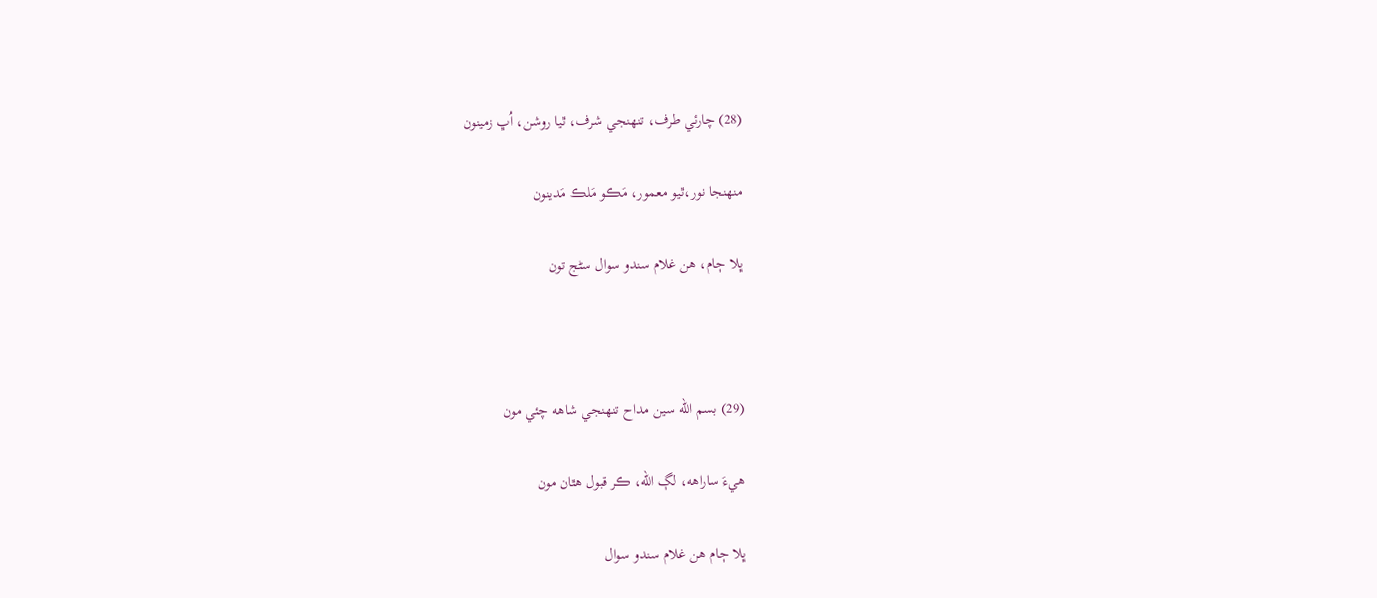(28) چارئي طرف، تنهنجي شرف، ٿيا روشن، اُڀ زمينون

منهنجا نور،ٿيو معمور، مَڪو مَلڪ مَدينون

ڀلا ڄام، هن غلام سندو سوال سڻج تون



(29) بسم الله سين مداح تنهنجي شاهه چئي مون

هيءَ ساراهه، لڳ الله، ڪر قبول هٿان مون

ڀلا ڄام هن غلام سندو سوال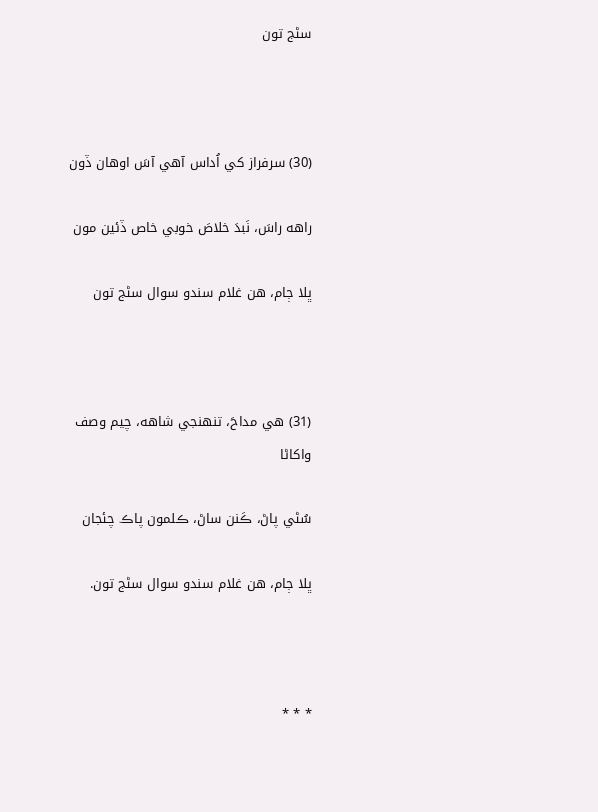سڻج تون



(30) سرفراز کي اُداس آهي آسَ اوهان ڏون

راهه راسَ، نَبدَ خلاصَ خوبي خاص ڏئين مون

ڀلا ڄام، هن غلام سندو سوال سڻج تون



(31) هي مداحَ، تنهنجي شاهه، چيم وصف واکاڻا

سُڻي پاڻ، ڪَنن ساڻ، ڪلمون پاڪ چئجان

ڀلا ڄام، هن غلام سندو سوال سڻج تون.



* * *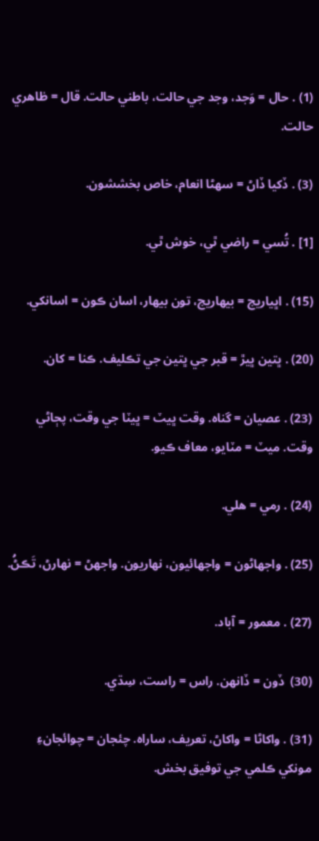(1) . حال = وَجد، وجد جي حالت، باطني حالت. قال = ظاهري حالت.

(3) . ڏکيا ڏاڻ = سهڻا انعام، خاص بخششون.

[1] . تُسي = راضي ٿي، خوش ٿي.

(15) . اڀياريج = بيهاريج، تون بيهار، اسان ڪون = اسانکي.

(20) . ڀتين ڀيڙ = قبر جي ڀتين جي تڪليف. ڪنا = کان.

(23) . عصيان = گناه. وقت ڀيٽ = ڀيٽا جي وقت، پڄاڻي وقت. ميٽ = مٽايو، معاف ڪيو.

(24) . رمي = هلي.

(25) . واجهاڻون = واجهائيون، نهاريون. واجهڻ = نهارڻ، تَڪڻُ.

(27) . معمور = آباد.

(30)  ڏون = ڏانهن. راس = راست، سِڌي.

(31) . واکاڻا = واکاڻ، تعريف، ساراه. چئجان = چوائجانءِ مونکي ڪلمي جي توفيق بخش.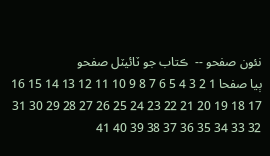نئون صفحو --  ڪتاب جو ٽائيٽل صفحو
ٻيا صفحا 1 2 3 4 5 6 7 8 9 10 11 12 13 14 15 16 17 18 19 20 21 22 23 24 25 26 27 28 29 30 31 32 33 34 35 36 37 38 39 40 41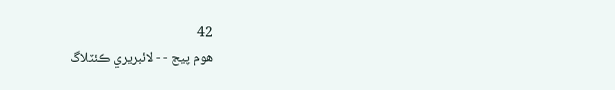42
هوم پيج - - لائبريري ڪئٽلاگ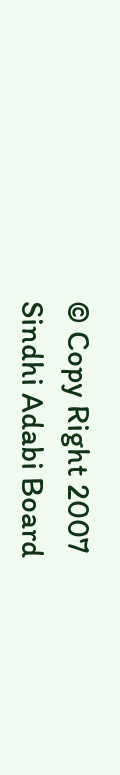© Copy Right 2007
Sindhi Adabi Board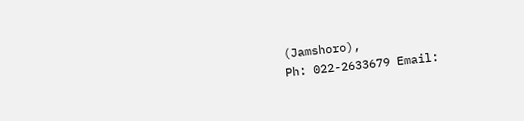(Jamshoro),
Ph: 022-2633679 Email: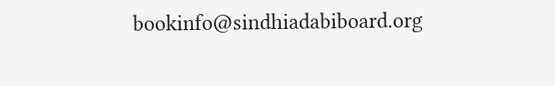bookinfo@sindhiadabiboard.org